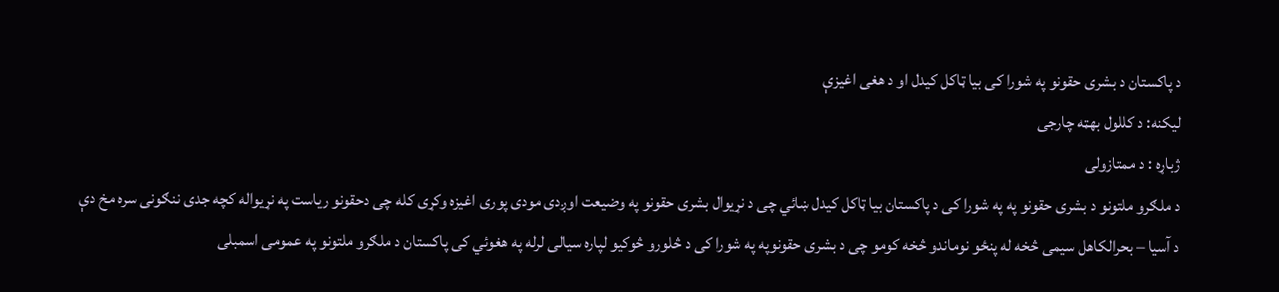د پاکستان د بشری حقونو په شورا کی بیا ټاکل کیدل او د هغی اغیزې
لیکنه: د کللول بهټه چارجی
ژباړه : د ممتازولی
د ملګرو ملتونو د بشری حقونو په په شورا کی د پاکستان بیا ټاکل کیدل ښائي چی د نړیوال بشری حقونو په وضیعت اوږدی مودی پوری اغیزه وکړی کله چی دحقونو ریاست په نړیواله کچه جدی ننګونی سره مخ دې
د آسیا – بحرالکاهل سیمی څخه له پنځو نوماندو څخه کومو چی د بشری حقونوپه په شورا کی د څلورو څوکیو لپاره سیالی لرله په هغوئي کی پاکستان د ملګرو ملتونو په عمومی اسمبلی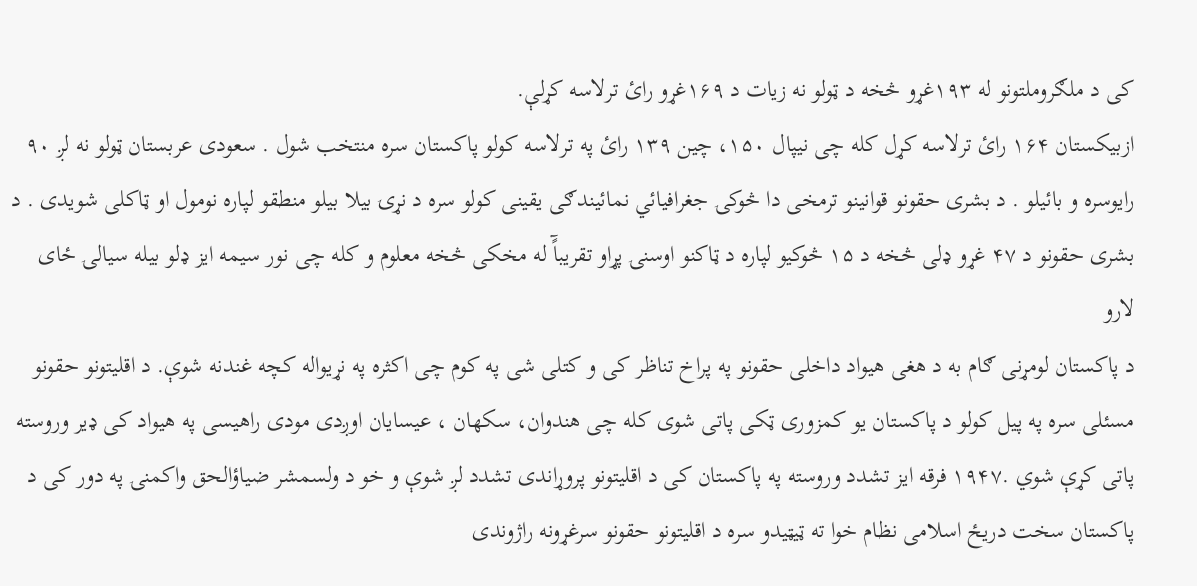کی د ملګروملتونو له ۱۹۳غړو څخه د ټولو نه زیات د ۱۶۹غړو رائ ترلاسه کړلې.
ازبیکستان ۱۶۴ رائ ترلاسه کړل کله چی نیپال ۱۵۰، چین ۱۳۹ رائ په ترلاسه کولو پاکستان سره منتخب شول . سعودی عربستان ټولو نه لږ ۹۰ رایوسره و بائیلو . د بشری حقونو قوانینو ترمخی دا څوکۍ جغرافیائي نمائیندګی یقینی کولو سره د نړۍ بیلا بیلو منطقو لپاره نومول او ټاکلی شویدی . د بشری حقونو د ۴۷ غړو ډلی څخه د ۱۵ څوکیو لپاره د ټاکنو اوسنۍ پړاو تقریبآً له مخکی څخه معلوم و کله چی نور سیمه ایز ډلو بیله سیالۍ ځای لارو
د پاکستان لومړنی ګام به د هغی هیواد داخلی حقونو په پراخ تناظر کی و کتلی شی په کوم چی اکثره په نړیواله کچه غندنه شوې. د اقلیتونو حقونو مسئلی سره په پیل کولو د پاکستان یو کمزوری ټکی پاتی شوی کله چی هندوان، سکهان ، عیسایان اوږدی مودی راهیسی په هیواد کی ډیر وروسته پاتی کړې شوي .۱۹۴۷ فرقه ایز تشدد وروسته په پاکستان کی د اقلیتونو پروړاندی تشدد لږ شوې و خو د ولسمشر ضیاؤالحق واکمنۍ په دور کی د پاکستان سخت دریځ اسلامی نظام خوا ته ټیټیدو سره د اقلیتونو حقونو سرغړونه راژوندی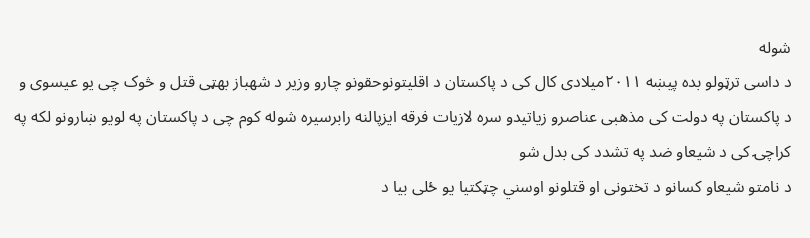شوله
د داسی ترټولو بده پیښه ۲۰۱۱میلادی کال کی د پاکستان د اقلیتونوحقونو چارو وزیر د شهباز بهټی قتل و څوک چی یو عیسوی و
د پاکستان په دولت کی مذهبی عناصرو زیاتیدو سره لازیات فرقه ایزپالنه رابرسیره شوله کوم چی د پاکستان په لویو ښارونو لکه په کراچۍ کی د شیعاو ضد په تشدد کی بدل شو
د نامتو شیعاو کسانو د تختونی او قتلونو اوسني چټکتیا یو ځلی بیا د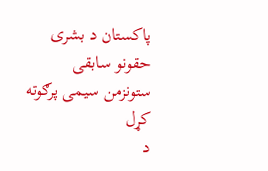پاکستان د بشری حقونو سابقی ستونزمن سیمی پرګوته کړل
د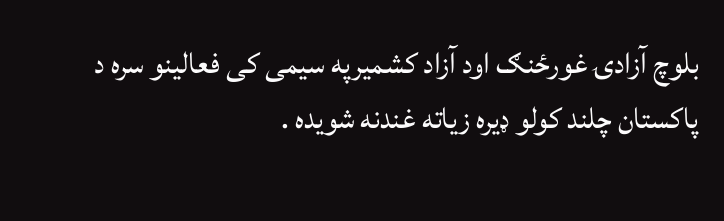بلوچ آزادۍ غورځنګ اود آزاد کشمیرپه سیمی کی فعالینو سره د پاکستان چلند کولو ډیره زیاته غندنه شویده .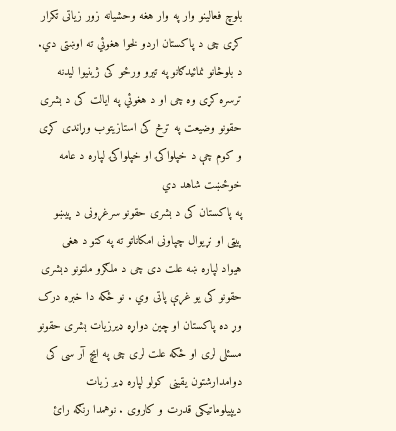بلوچ فعالینو وار په وار هغه وحشیانه زور زیاتی تکرار کړی چی د پاکستان اردو لخوا هغوئي ته اوښتی دي. د بلوڅانو نمائیدګانو په تیرو ورځو کی ژینیوا لیدنه ترسره کړی وه چی او د هغوئي په ایالت کی د بشری حقونو وضیعت په ترڅ کی استازیتوب وړاندی کړی و کوم چې د خپلواکۍ او خپلواکۍ لپاره د عامه خوځښت شاهد دي
په پاکستان کی د بشری حقونو سرغړونی د پیښو پیټی او نړیوال چپاونی امکاناتو ته په کتو د هغی هیواد لپاره ښه علت دی چی د ملګرو ملتونو دبشری حقونو کی یو غړې پاتی وي . نو ځکه دا خبره درک وړ ده پاکستان او چین دواړه ډیرزیات بشری حقونو مسئلی لری او ځکه علت لری چی په ایچ آر سی کی دوامدارشتون یقینی کولو لپاره ډیر زیات دیپیلوماتیکی قدرت و کاروی . نوهمدا رنګه رائ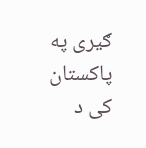ګیری په پاکستان کی د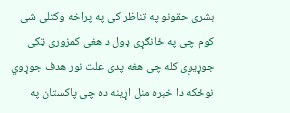بشری حقونو په تناظر کی په پراخه وکتلی شی کوم چی په ځانګړی ډول د هغی کمزوری ټکی جوړیږی کله چی هغه پدی علت نور هدف جوړوي
نوځکه دا خبره منل اړینه ده چی پاکستان په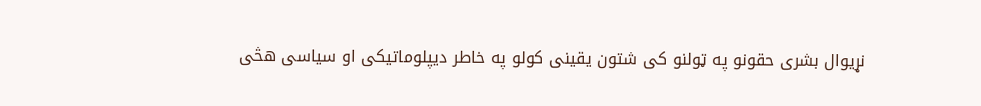نړیوال بشری حقونو په ټولنو کی شتون یقینی کولو په خاطر دیپلوماتیکی او سیاسی هڅی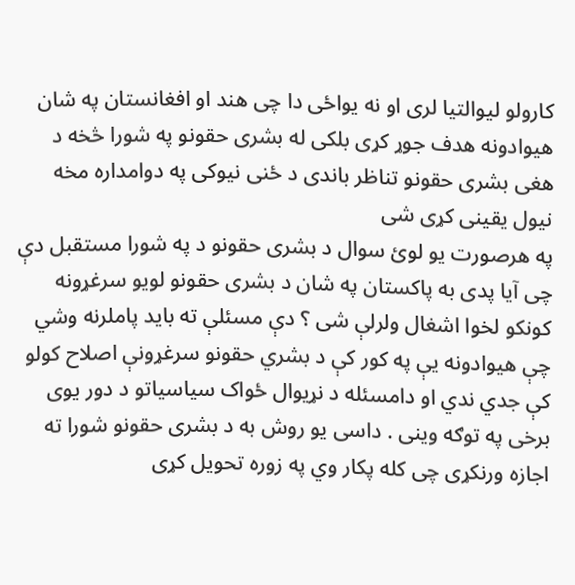کارولو لیوالتیا لری او نه یواځی دا چی هند او افغانستان په شان هیوادونه هدف جوړ کړی بلکی له بشری حقونو په شورا څخه د هغی بشری حقونو تناظر باندی د ځنی نیوکی په دوامداره مخه نیول یقینی کړی شی
په هرصورت یو لوئ سوال د بشری حقونو د په شورا مستقبل دې چی آیا پدی به پاکستان په شان د بشری حقونو لویو سرغړونه کونکو لخوا اشغال ولرلې شی ؟ دې مسئلې ته باید پاملرنه وشي چې هیوادونه یې په کور کې د بشري حقونو سرغړونې اصلاح کولو کې جدي ندي او دامسئله د نړیوال ځواک سیاسیاتو د دور یوی برخی په توګه وینی . داسی یو روش به د بشری حقونو شورا ته اجازه ورنکړی چی کله پکار وي په زوره تحویل کړی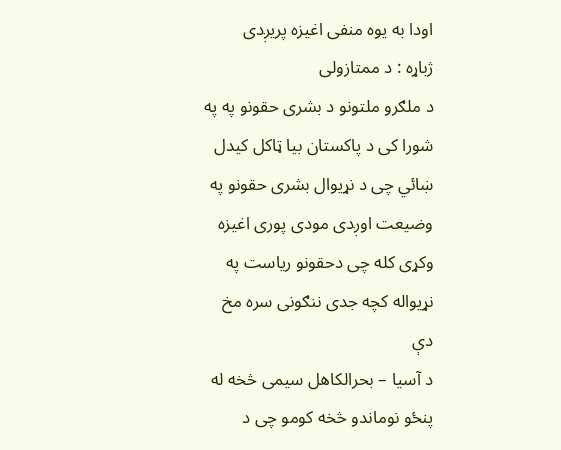اودا به یوه منفی اغیزه پریږدی
ژباړه : د ممتازولی
د ملګرو ملتونو د بشری حقونو په په شورا کی د پاکستان بیا ټاکل کیدل ښائي چی د نړیوال بشری حقونو په وضیعت اوږدی مودی پوری اغیزه وکړی کله چی دحقونو ریاست په نړیواله کچه جدی ننګونی سره مخ دې
د آسیا – بحرالکاهل سیمی څخه له پنځو نوماندو څخه کومو چی د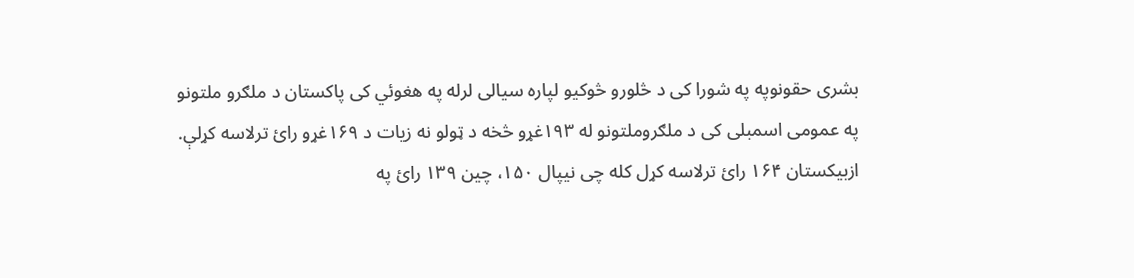بشری حقونوپه په شورا کی د څلورو څوکیو لپاره سیالی لرله په هغوئي کی پاکستان د ملګرو ملتونو په عمومی اسمبلی کی د ملګروملتونو له ۱۹۳غړو څخه د ټولو نه زیات د ۱۶۹غړو رائ ترلاسه کړلې.
ازبیکستان ۱۶۴ رائ ترلاسه کړل کله چی نیپال ۱۵۰، چین ۱۳۹ رائ په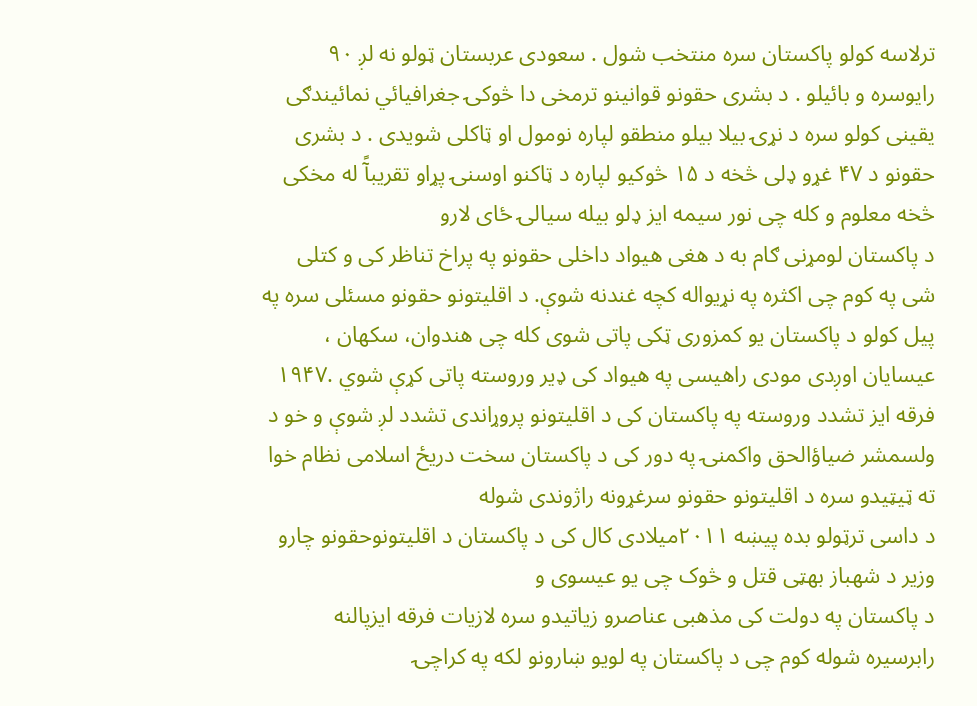ترلاسه کولو پاکستان سره منتخب شول . سعودی عربستان ټولو نه لږ ۹۰ رایوسره و بائیلو . د بشری حقونو قوانینو ترمخی دا څوکۍ جغرافیائي نمائیندګی یقینی کولو سره د نړۍ بیلا بیلو منطقو لپاره نومول او ټاکلی شویدی . د بشری حقونو د ۴۷ غړو ډلی څخه د ۱۵ څوکیو لپاره د ټاکنو اوسنۍ پړاو تقریبآً له مخکی څخه معلوم و کله چی نور سیمه ایز ډلو بیله سیالۍ ځای لارو
د پاکستان لومړنی ګام به د هغی هیواد داخلی حقونو په پراخ تناظر کی و کتلی شی په کوم چی اکثره په نړیواله کچه غندنه شوې. د اقلیتونو حقونو مسئلی سره په پیل کولو د پاکستان یو کمزوری ټکی پاتی شوی کله چی هندوان، سکهان ، عیسایان اوږدی مودی راهیسی په هیواد کی ډیر وروسته پاتی کړې شوي .۱۹۴۷ فرقه ایز تشدد وروسته په پاکستان کی د اقلیتونو پروړاندی تشدد لږ شوې و خو د ولسمشر ضیاؤالحق واکمنۍ په دور کی د پاکستان سخت دریځ اسلامی نظام خوا ته ټیټیدو سره د اقلیتونو حقونو سرغړونه راژوندی شوله
د داسی ترټولو بده پیښه ۲۰۱۱میلادی کال کی د پاکستان د اقلیتونوحقونو چارو وزیر د شهباز بهټی قتل و څوک چی یو عیسوی و
د پاکستان په دولت کی مذهبی عناصرو زیاتیدو سره لازیات فرقه ایزپالنه رابرسیره شوله کوم چی د پاکستان په لویو ښارونو لکه په کراچۍ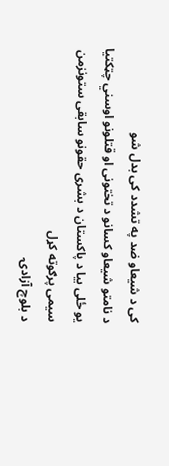کی د شیعاو ضد په تشدد کی بدل شو
د نامتو شیعاو کسانو د تختونی او قتلونو اوسني چټکتیا یو ځلی بیا د پاکستان د بشری حقونو سابقی ستونزمن سیمی پرګوته کړل
د بلوچ آزادۍ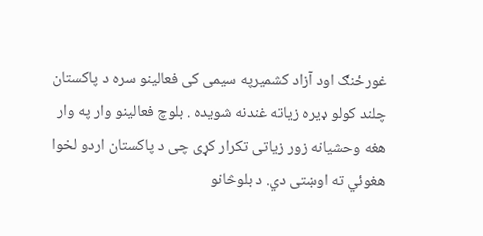غورځنګ اود آزاد کشمیرپه سیمی کی فعالینو سره د پاکستان چلند کولو ډیره زیاته غندنه شویده . بلوچ فعالینو وار په وار هغه وحشیانه زور زیاتی تکرار کړی چی د پاکستان اردو لخوا هغوئي ته اوښتی دي. د بلوڅانو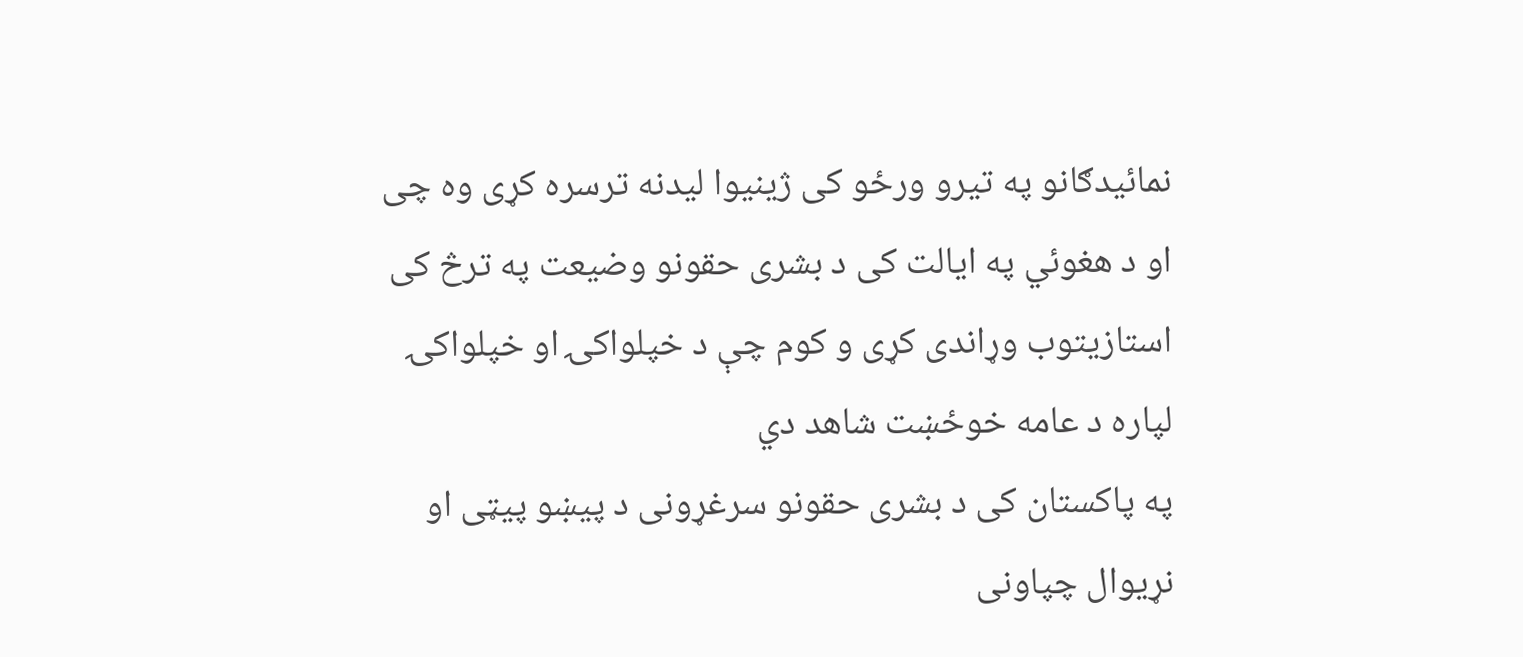نمائیدګانو په تیرو ورځو کی ژینیوا لیدنه ترسره کړی وه چی او د هغوئي په ایالت کی د بشری حقونو وضیعت په ترڅ کی استازیتوب وړاندی کړی و کوم چې د خپلواکۍ او خپلواکۍ لپاره د عامه خوځښت شاهد دي
په پاکستان کی د بشری حقونو سرغړونی د پیښو پیټی او نړیوال چپاونی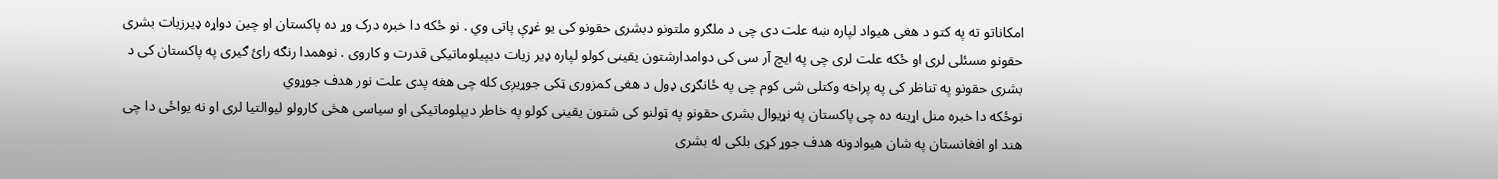امکاناتو ته په کتو د هغی هیواد لپاره ښه علت دی چی د ملګرو ملتونو دبشری حقونو کی یو غړې پاتی وي . نو ځکه دا خبره درک وړ ده پاکستان او چین دواړه ډیرزیات بشری حقونو مسئلی لری او ځکه علت لری چی په ایچ آر سی کی دوامدارشتون یقینی کولو لپاره ډیر زیات دیپیلوماتیکی قدرت و کاروی . نوهمدا رنګه رائ ګیری په پاکستان کی د بشری حقونو په تناظر کی په پراخه وکتلی شی کوم چی په ځانګړی ډول د هغی کمزوری ټکی جوړیږی کله چی هغه پدی علت نور هدف جوړوي
نوځکه دا خبره منل اړینه ده چی پاکستان په نړیوال بشری حقونو په ټولنو کی شتون یقینی کولو په خاطر دیپلوماتیکی او سیاسی هڅی کارولو لیوالتیا لری او نه یواځی دا چی هند او افغانستان په شان هیوادونه هدف جوړ کړی بلکی له بشری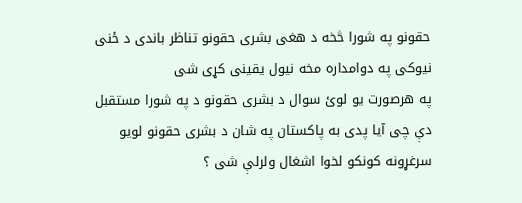حقونو په شورا څخه د هغی بشری حقونو تناظر باندی د ځنی نیوکی په دوامداره مخه نیول یقینی کړی شی
په هرصورت یو لوئ سوال د بشری حقونو د په شورا مستقبل دې چی آیا پدی به پاکستان په شان د بشری حقونو لویو سرغړونه کونکو لخوا اشغال ولرلې شی ؟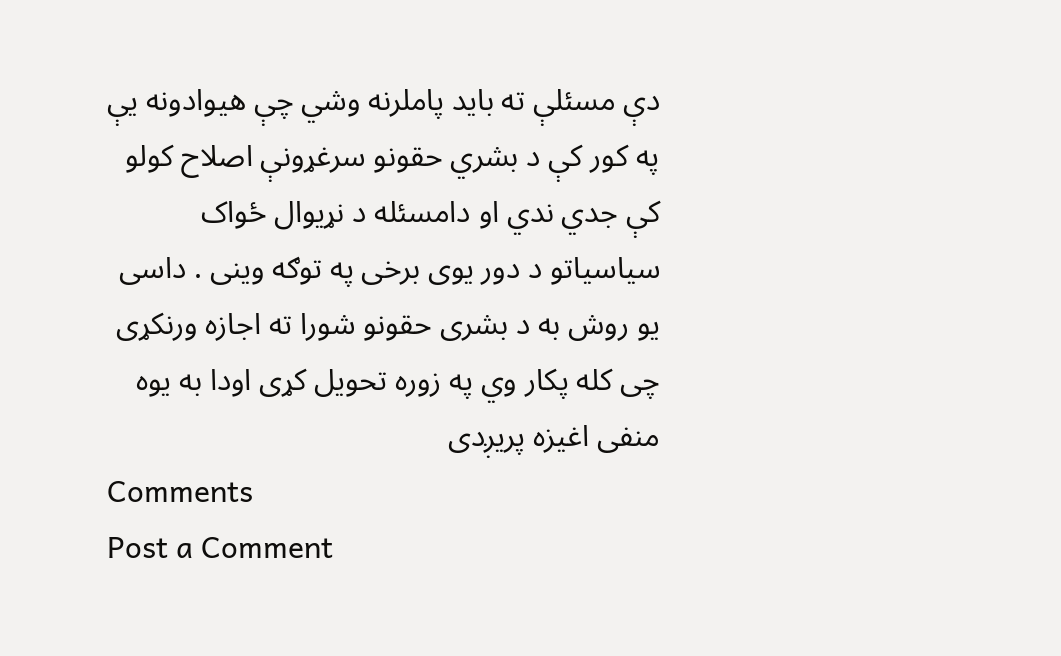دې مسئلې ته باید پاملرنه وشي چې هیوادونه یې په کور کې د بشري حقونو سرغړونې اصلاح کولو کې جدي ندي او دامسئله د نړیوال ځواک سیاسیاتو د دور یوی برخی په توګه وینی . داسی یو روش به د بشری حقونو شورا ته اجازه ورنکړی چی کله پکار وي په زوره تحویل کړی اودا به یوه منفی اغیزه پریږدی
Comments
Post a Comment